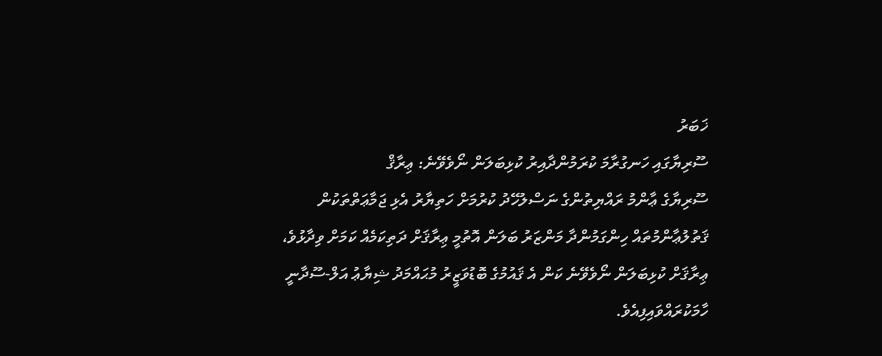ޚަބަރު
ސޫރިޔާގައި ހަނގުރާމަ ކުރަމުންދާއިރު ކުޅިބަލަން ނޯވެވޭނެ: ޢިރާޤް
ސޫރިޔާގެ ޢާންމު ރައްޔިތުންގެ ނަސްލުހޭދު ކުރުމަށް ހަތިޔާރު އެޅި ޖަމާޢަތްތަކުން ޤަތުލުޢާންމުތައް ހިންގަމުންދާ މަންޒަރު ބަލަން އޮތުމީ ޢިރާޤަށް ދަތިކަމެއް ކަމަށް ވިދާޅުވެ، ޢިރާޤަށް ކުޅިބަލަން ނޯވެވޭނެ ކަން އެ ޤައުމުގެ ބޮޑުވަޒީރު މުޙައްމަދު ޝިޔާޢު އަލް-ސޫދާނީ ހާމަކުރައްވައިފިއެވެ.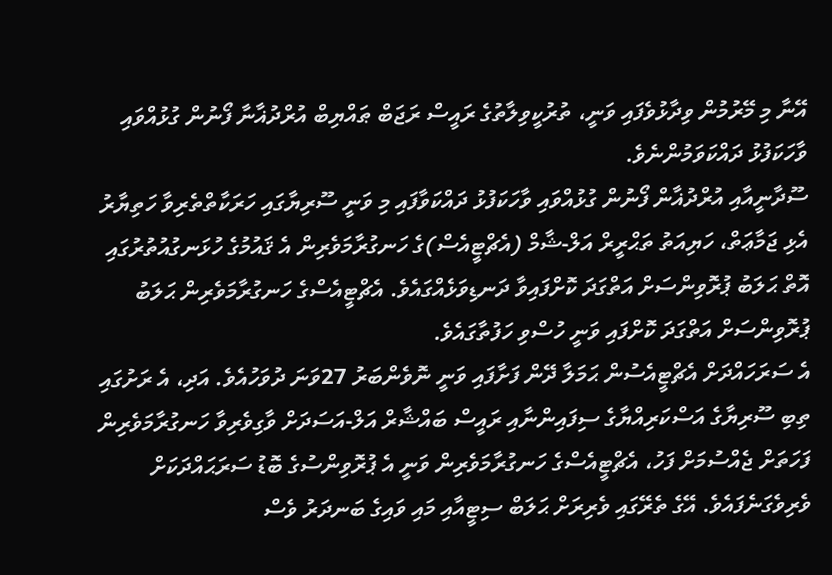އޭނާ މި މޭރުމުން ވިދާޅުވެފައި ވަނީ، ތުރުކީވިލާތުގެ ރައީސް ރަޖަބް ޠައްޔިބް އުރްދުޣާނާ ފޯނުން ގުޅުއްވައި ވާހަކަފުޅު ދައްކަވަމުންނެވެ.
ސޫދާނީއާއި އުރްދުޣާން ފޯނުން ގުޅުއްވައި ވާހަކަފުޅު ދައްކަވާފައި މި ވަނީ ސޫރިޔާގައި ހަރަކާތްތެރިވާ ހަތިޔާރު އެޅި ޖަމާޢަތް، ހަޔިއަތު ތަޙްރީރް އަލް-ޝާމް (އެޗްޓީއެސް)ގެ ހަނގުރާމަވެރިން އެ ޤައުމުގެ ހުޅަނގުއުތުރުގައި އޮތް ޙަލަބު ޕުރޮވިންސަށް އަތްގަދަ ކޮށްފައިވާ ދަނޑިވަޅެއްގައެވެ. އެޗްޓީއެސްގެ ހަނގުރާމަވެރިން ޙަލަބު ޕުރޮވިންސަށް އަތްގަދަ ކޮށްފައި ވަނީ ހުސްވި ހަފުތާގައެވެ.
އެ ސަރަހައްދަށް އެޗްޓީއެސުން ޙަމަލާ ދޭން ފަށާފައި ވަނީ ނޮވެންބަރު 27ވަނަ ދުވަހުއެވެ. އަދި، އެ ރަށުގައި ތިބި ސޫރިޔާގެ އަސްކަރިއްޔާގެ ސިފައިންނާއި ރައީސް ބައްޝާރް އަލް-އަސަދަށް ވާގިވެރިވާ ހަނގުރާމަވެރިން ފަހަތަށް ޖެއްސުމަށް ފަހު، އެޗްޓީއެސްގެ ހަނގުރާމަވެރިން ވަނީ އެ ޕުރޮވިންސުގެ ބޮޑު ސަރަޙައްދަކަށް ވެރިވެގަނެފައެވެ. އޭގެ ތެރޭގައި ވެރިރަށް ޙަލަބް ސިޓީއާއި މައި ވައިގެ ބަނދަރު ވެސް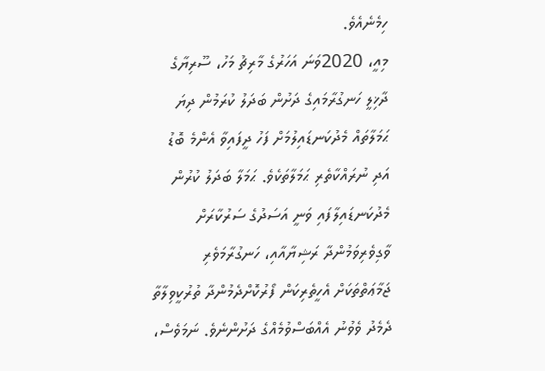ހިމެނެއެވެ.
މިއީ، 2020ވަނަ އަހަރުގެ މާރިޗު މަހު، ސޫރިޔާގެ ދާޚިލީ ހަނގުރާމައިގެ ދަށުން ބަދަލު ކުރަމުން ދިޔަ ޙަމަލާތައް މެދުކަނޑައިލުމަށް ފަހު ދީފައިވާ އެންމެ ބޮޑު އަދި ނުރައްކާތެރި ޙަމަލާތަކެވެ. ޙަމަލާ ބަދަލު ކުރުން މެދުކަނޑައިލާފައި ވަނީ އަސަދުގެ ސަރުކާރަށް ވާގިވެރިވަމުންދާ ރަޝިޔާއާއި، ހަނގުރާމަވެރި ޖަމާޢަތްތަކަށް އެހީތެރިކަން ފޯރުކޮށްދެމުންދާ ތުރުކީވިލާތާ ދެމެދު ވެވުނު އެއްބަސްވުމެއްގެ ދަށުންނެވެ. ނަމަވެސް،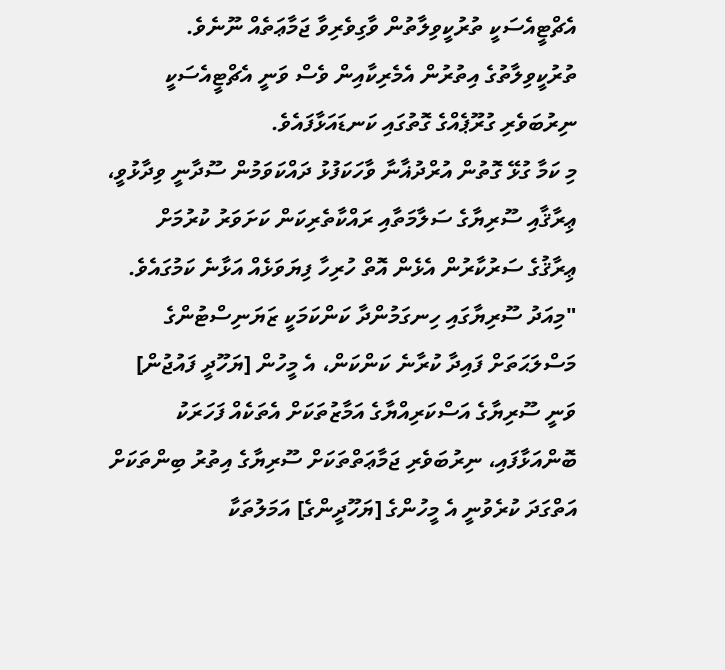އެޗްޓީއެސަކީ ތުރުކީވިލާތުން ވާގިވެރިވާ ޖަމާޢަތެއް ނޫނެވެ. ތުރުކީވިލާތުގެ އިތުރުން އެމެރިކާއިން ވެސް ވަނީ އެޗްޓީއެސަކީ ނިރުބަވެރި ގުރޫޕެއްގެ ގޮތުގައި ކަނޑައަޅާފައެވެ.
މި ކަމާ ގުޅޭ ގޮތުން އުރްދުޣާނާ ވާހަކަފުޅު ދައްކަވަމުން ސޫދާނީ ވިދާޅުވީ، ޢިރާޤާއި ސޫރިޔާގެ ސަލާމަތާއި ރައްކާތެރިކަން ކަށަވަރު ކުރުމަށް ޢިރާޤުގެ ސަރުކާރުން އެޅެން އޮތް ހުރިހާ ފިޔަވަޅެއް އަޅާނެ ކަމުގައެވެ. "މިއަދު ސޫރިޔާގައި ހިނގަމުންދާ ކަންކަމަކީ ޒަޔަނިސްޓުންގެ މަސްލަޙަތަށް ފައިދާ ކުރާނެ ކަންކަން، އެ މީހުން [ޔަހޫދީ ފައުޖުން] ވަނީ ސޫރިޔާގެ އަސްކަރިއްޔާގެ އަމާޒުތަކަށް އެތަކެއް ފަހަރަކު ބޮންއަޅާފައި، ނިރުބަވެރި ޖަމާޢަތްތަކަށް ސޫރިޔާގެ އިތުރު ބިންތަކަށް އަތްގަދަ ކުރެވުނީ އެ މީހުންގެ [ޔަހޫދީންގެ] އަމަލުތަކާ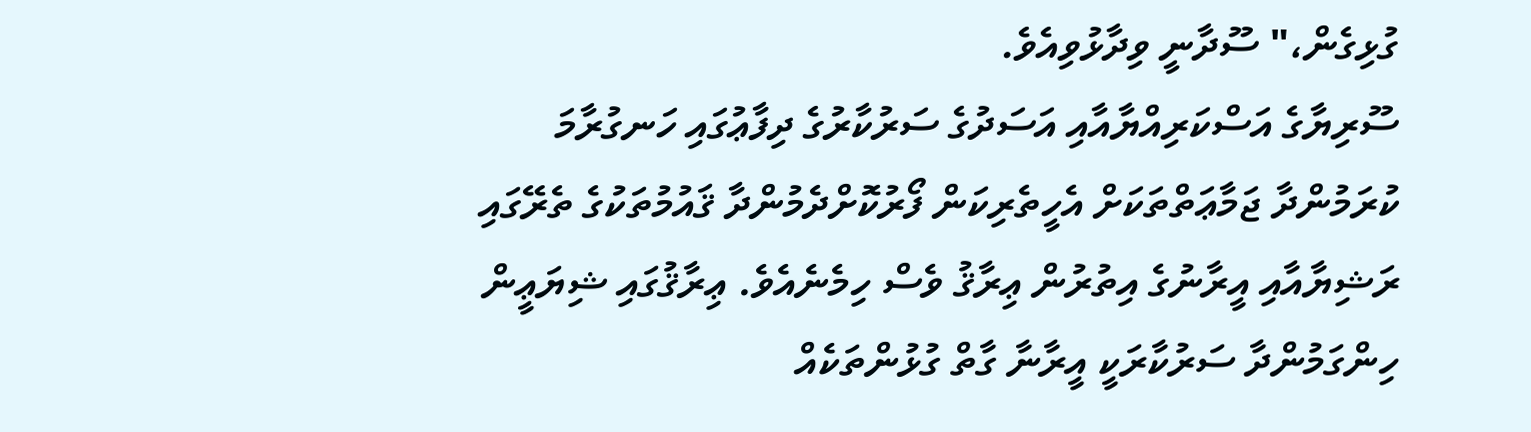ގުޅިގެން،" ސޫދާނީ ވިދާޅުވިއެވެ.
ސޫރިޔާގެ އަސްކަރިއްޔާއާއި އަސަދުގެ ސަރުކާރުގެ ދިފާޢުގައި ހަނގުރާމަ ކުރަމުންދާ ޖަމާޢަތްތަކަށް އެހީތެރިކަން ފޯރުކޮށްދެމުންދާ ޤައުމުތަކުގެ ތެރޭގައި ރަޝިޔާއާއި އީރާނުގެ އިތުރުން ޢިރާޤު ވެސް ހިމެނެއެވެ. ޢިރާޤުގައި ޝިޔަޢީން ހިންގަމުންދާ ސަރުކާރަކީ އީރާނާ ގާތް ގުޅުންތަކެއް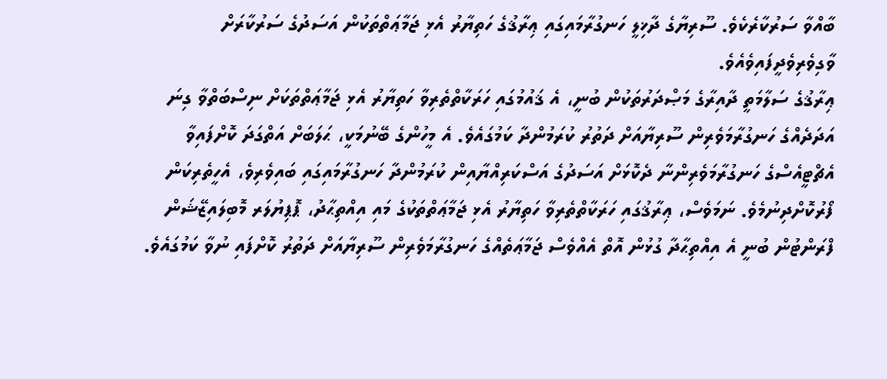ބާއްވާ ސަރުކާރެކެވެ. ސޫރިޔާގެ ދާޚިލީ ހަނގުރާމައިގައި ޢިރާޤުގެ ހަތިޔާރު އެޅި ޖަމާޢަތްތަކުން އަސަދުގެ ސަރުކާރަށް ވާގިވެރިވެދީފައިވެއެވެ.
ޢިރާޤުގެ ސަލާމަތީ ދާއިރާގެ މަޞްދަރުތަކުން ބުނީ، އެ ޤައުމުގައި ހަރަކާތްތެރިވާ ހަތިޔާރު އެޅި ޖަމާޢަތްތަކަށް ނިސްބަތްވާ ގިނަ އަދަދެއްގެ ހަނގުރާމަވެރިން ސޫރިޔާއަށް ދަތުރު ކުރަމުންދާ ކަމުގައެވެ. އެ މީހުންގެ ބޭނުމަކީ، ޙަލަބަށް އަތްގަދަ ކޮށްފައިވާ އެޗްޓީއެސްގެ ހަނގުރާމަވެރިންނާ ދެކޮޅަށް އަސަދުގެ އަސްކަރިއްޔާއިން ކުރަމުންދާ ހަނގުރާމައިގައި ބައިވެރިވެ، އެހީތެރިކަން ފޯރުކޮށްދިނުމެވެ. ނަމަވެސް، ޢިރާޤުގައި ހަރަކާތްތެރިވާ ހަތިޔާރު އެޅި ޖަމާޢަތްތަކުގެ މައި އިއްތިޙާދު، ޕޮޕިޔުލަރ މޮބިލައިޒޭޝަން ފްރަންޓުން ބުނީ އެ އިއްތިޙާދާ ގުޅުން އޮތް އެއްވެސް ޖަމާޢަތެއްގެ ހަނގުރާމަވެރިން ސޫރިޔާއަށް ދަތުރު ކޮށްފައި ނުވާ ކަމުގައެވެ.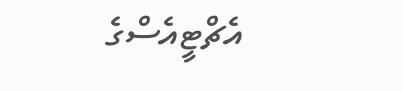އެޗްޓީއެސްގެ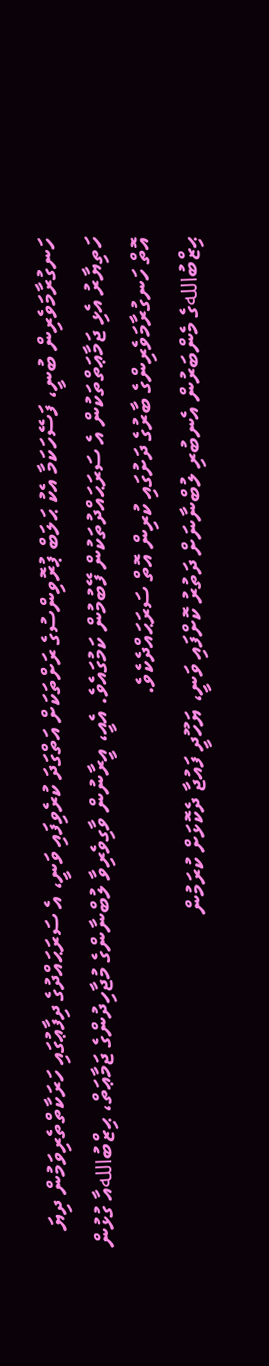ހަނގުރާމަވެރިން ބުނީ، ފަސޭހަކަމާ އެކު ޙަލަބް ޕުރޮވިންސުގެ ރަށްތަކަށް އަތްގަދަ ކުރެވިފައި ވަނީ، އެ ސަރަޙައްދުގެ ދިފާޢުގައި ހަރަކާތްތެރިވަމުން ދިޔަ ހަތިޔާރު އެޅި ޖަމާޢަތްތަކުން އެ ސަރަޙައްދުތަކުން ފޭބުމުން ކަމުގައެވެ. އެއީ، އީރާނުން ވާގިވެރިވާ ލުބްނާންގެ މުޖާހިދުންގެ ޖަމާޢަތް، ޙިޒްބުاللهއާ ގުޅުން އޮތް ހަނގުރާމަވެރިންގެ ބާރުގެ ދަށުގައި ކުރިން އޮތް ސަރަޙައްދެކެވެ.
ޙިޒްބުاللهގެ މެންބަރުން އެނބުރި ލުބްނާނަށް ދަތުރު ކޮށްފައި ވަނީ، ޔަހޫދީ ފައުޖާ ދެކޮޅަށް ކުރަމުން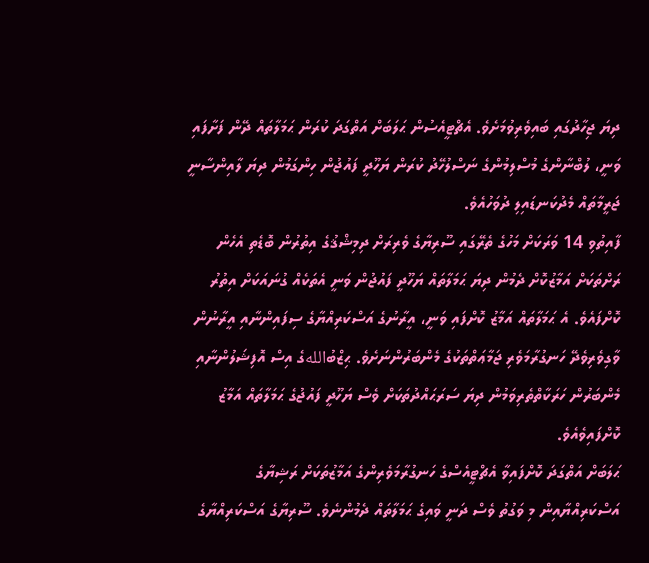ދިޔަ ޖިހާދުގައި ބައިވެރިވުމަށެވެ. އެޗްޓީއެސުން ޙަލަބަށް އަތްގަދަ ކުރަން ޙަމަލާތައް ދޭން ފަށާފައި ވަނީ، ލުބްނާންގެ މުސްލިމުންގެ ނަސްލުހޭދު ކުރަން ޔަހޫދީ ފައުޖުން ހިންގަމުން ދިޔަ ލާއިންސާނީ ޖަރީމާތައް މެދުކަނޑައިލި ދުވަހުއެވެ.
ފާއިތުވި 14 ވަރަކަށް މަހުގެ ތެރޭގައި ސޫރިޔާގެ ވެރިރަށް ދިމިޝްޤުގެ އިތުރުން ބޮޑެތި އެހެން ރަށްތަކަށް އަމާޒުކޮށް ދެމުން ދިޔަ ޙަމަލާތައް ޔަހޫދީ ފައުޖުން ވަނީ އެތަކެއް ގުނައަކަށް އިތުރު ކޮށްފައެވެ. އެ ޙަމަލާތައް އަމާޒު ކޮށްފައި ވަނީ، އީރާނުގެ އަސްކަރިއްޔާގެ ސިފައިންނާއި އީރާނުން ވާގިވެރިވެދޭ ހަނގުރާމަވެރި ޖަމާޢަތްތަކުގެ މެންބަރުންނަށެވެ. ޙިޒްބުاللهގެ އިސް އޮފިޝަލުންނާއި މެންބަރުން ހަރަކާތްތެރިވަމުން ދިޔަ ސަރަޙައްދުތަކަށް ވެސް ޔަހޫދީ ފައުޖުގެ ޙަމަލާތައް އަމާޒު ކޮށްފައިވެއެވެ.
ޙަލަބަށް އަތްގަދަ ކޮށްފައިވާ އެޗްޓީއެސްގެ ހަނގުރާމަވެރިންގެ އަމާޒުތަކަށް ރަޝިޔާގެ އަސްކަރިއްޔާއިން މި ވަގުތު ވެސް ދަނީ ވައިގެ ޙަމަލާތައް ދެމުންނެވެ. ސޫރިޔާގެ އަސްކަރިއްޔާގެ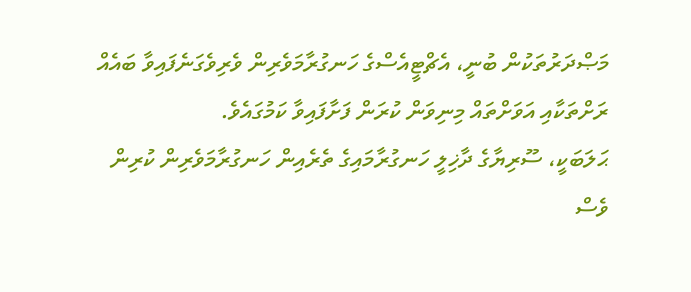މަޞްދަރުތަކުން ބުނީ، އެޗްޓީއެސްގެ ހަނގުރާމަވެރިން ވެރިވެގަނެފައިވާ ބައެއް ރަށްތަކާއި އަވަށްތައް މިނިވަން ކުރަން ފަށާފައިވާ ކަމުގައެވެ.
ޙަލަބަކީ، ސޫރިޔާގެ ދާޚިލީ ހަނގުރާމައިގެ ތެރެއިން ހަނގުރާމަވެރިން ކުރިން ވެސް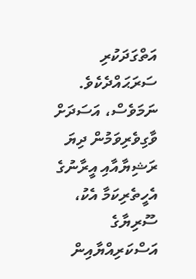އަތްގަދަކުރި ސަރަޙައްދެކެވެ. ނަމަވެސް، އަސަދަށް ވާގިވެރިވަމުން ދިޔަ ރަޝިޔާއާއި އީރާނުގެ އެހީތެރިކަމާ އެކު، ސޫރިޔާގެ އަސްކަރިއްޔާއިން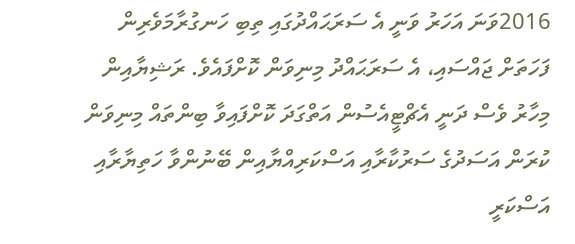2016ވަނަ އަހަރު ވަނީ އެ ސަރަޙައްދުގައި ތިބި ހަނގުރާމަވެރިން ފަހަތަށް ޖައްސައި، އެ ސަރަޙައްދު މިނިވަން ކޮށްފައެވެ. ރަޝިޔާއިން މިހާރު ވެސް ދަނީ އެޗްޓީއެސުން އަތްގަދަ ކޮށްފައިވާ ބިންތައް މިނިވަން ކުރަން އަސަދުގެ ސަރުކާރާއި އަސްކަރިއްޔާއިން ބޭނުންވާ ހަތިޔާރާއި އަސްކަރީ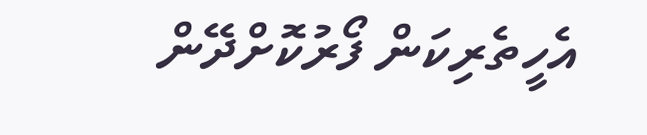އެހީތެރިކަން ފޯރުކޮށްދޭން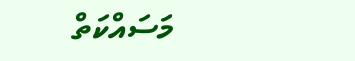މަސައްކަތް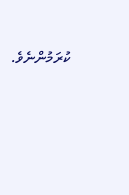ކުރަމުންނެވެ.